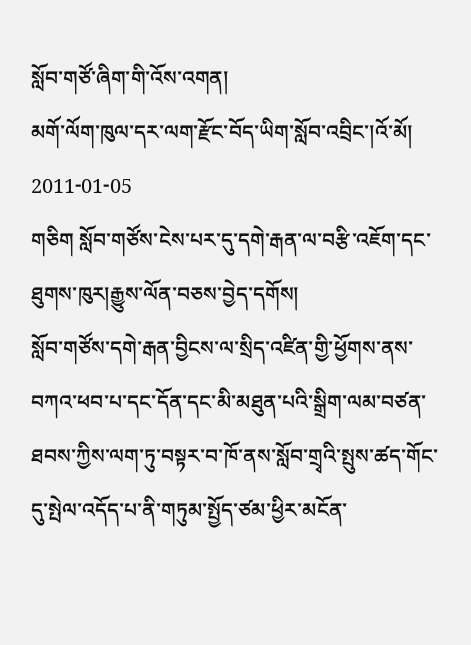སློབ་གཙོ་ཞིག་གི་འོས་འགན།
མགོ་ལོག་ཁུལ་དར་ལག་རྫོང་བོད་ཡིག་སློབ་འབྲིང་།འོ་མོ།        2011-01-05
གཅིག སློབ་གཙོས་ངེས་པར་དུ་དགེ་རྒན་ལ་བརྩི་འཇོག་དང་ཐུགས་ཁུར།རྒྱུས་ལོན་བཅས་བྱེད་དགོས།
སློབ་གཙོས་དགེ་རྒན་བྱིངས་ལ་སྲིད་འཛིན་གྱི་ཕྱོགས་ནས་བཀའ་ཕབ་པ་དང་དོན་དང་མི་མཐུན་པའི་སྒྲིག་ལམ་བཙན་ཐབས་ཀྱིས་ལག་ཏུ་བསྟར་བ་ཁོ་ནས་སློབ་གྲྭའི་སྤུས་ཚད་གོང་དུ་སྤེལ་འདོད་པ་ནི་གཏུམ་སྤྱོད་ཙམ་ཕྱིར་མངོན་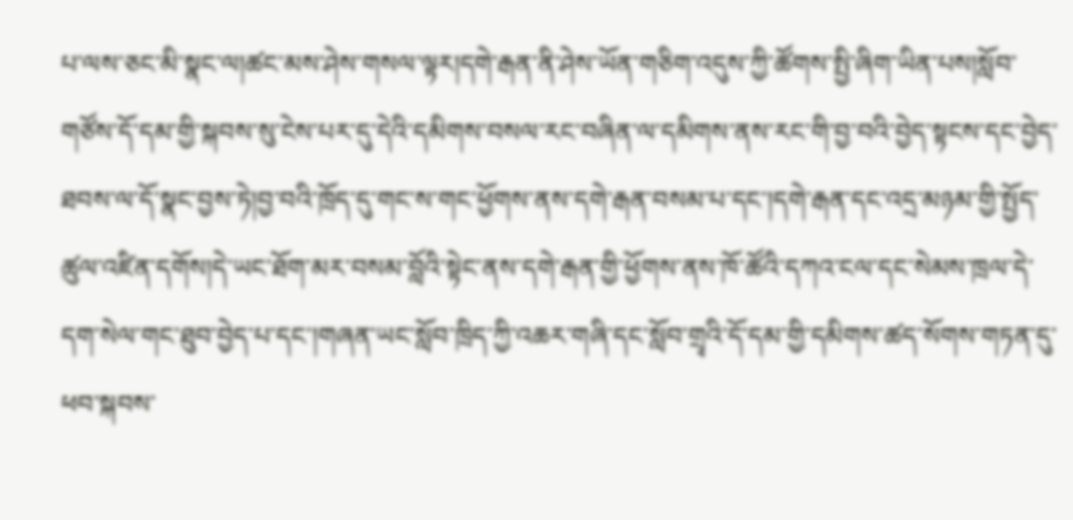པ་ལས་ཅང་མི་སྣང་ལ།ཚང་མས་ཤེས་གསལ་ལྟར།དགེ་རྒན་ནི་ཤེས་ཡོན་གཅིག་འདུས་ཀྱི་ཚོགས་སྤྱི་ཞིག་ཡིན་པས།སློབ་གཙོས་དོ་དམ་གྱི་སྐབས་སུ་ངེས་པར་དུ་དེའི་དམིགས་བསལ་རང་བཞིན་ལ་དམིགས་ནས་རང་གི་བྱ་བའི་བྱེད་སྟངས་དང་བྱེད་ཐབས་ལ་དོ་སྣང་བྱས་ཏེ།བྱ་བའི་ཁྲོད་དུ་གང་ས་གང་ཕྱོགས་ནས་དགེ་རྒན་བསམ་པ་དང་།དགེ་རྒན་དང་འདྲ་མཉམ་གྱི་སྤྱོད་ཚུལ་འཛིན་དགོས།དེ་ཡང་ཐོག་མར་བསམ་བློའི་སྟེང་ནས་དགེ་རྒན་གྱི་ཕྱོགས་ནས་ཁོ་ཚོའི་དཀའ་ངལ་དང་སེམས་ཁྲལ་དེ་དག་སེལ་གང་ཐུབ་བྱེད་པ་དང་།གཞན་ཡང་སློབ་ཁྲིད་ཀྱི་འཆར་གཞི་དང་སློབ་གྲྭའི་དོ་དམ་གྱི་དམིགས་ཚད་སོགས་གཏན་དུ་ཕབ་སྐབས་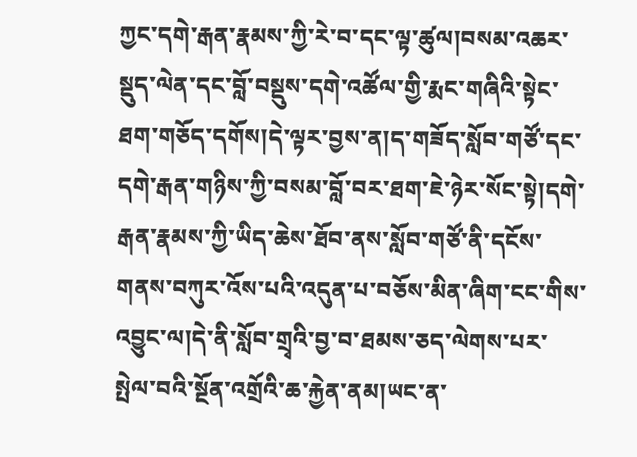ཀྱང་དགེ་རྒན་རྣམས་ཀྱི་རེ་བ་དང་ལྟ་ཚུལ།བསམ་འཆར་སྡུད་ལེན་དང་བློ་བསྡུས་དགེ་འཚོལ་གྱི་རྨང་གཞིའི་སྟེང་ཐག་གཅོད་དགོས།དེ་ལྟར་བྱས་ན།ད་གཟོད་སློབ་གཙོ་དང་དགེ་རྒན་གཉིས་ཀྱི་བསམ་བློ་བར་ཐག་ཇེ་ཉེར་སོང་སྟེ།དགེ་རྒན་རྣམས་ཀྱི་ཡིད་ཆེས་ཐོབ་ནས་སློབ་གཙོ་ནི་དངོས་གནས་བཀུར་འོས་པའི་འདུན་པ་བཅོས་མིན་ཞིག་ངང་གིས་འབྱུང་ལ།དེ་ནི་སློབ་གྲྭའི་བྱ་བ་ཐམས་ཅད་ལེགས་པར་སྤེལ་བའི་སྔོན་འགྲོའི་ཆ་རྐྱེན་ནམ།ཡང་ན་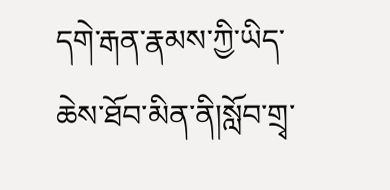དགེ་རྒན་རྣམས་ཀྱི་ཡིད་ཆེས་ཐོབ་མིན་ནི།སློབ་གྲྭ་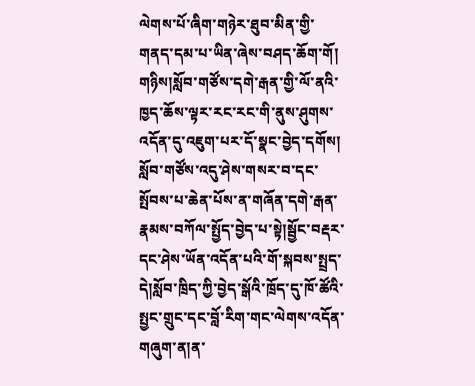ལེགས་པོ་ཞིག་གཉེར་ཐུབ་མིན་གྱི་གནད་དམ་པ་ཡིན་ཞེས་བཤད་ཆོག་གོ། གཉིས།སློབ་གཙོས་དགེ་རྒན་གྱི་ལོ་ནའི་ཁྱད་ཆོས་ལྟར་རང་རང་གི་ནུས་ཤུགས་འདོན་དུ་འཇུག་པར་དོ་སྣང་བྱེད་དགོས། སློབ་གཙོས་འདུ་ཤེས་གསར་བ་དང་སྤོབས་པ་ཆེན་པོས་ན་གཞོན་དགེ་རྒན་རྣམས་བཀོལ་སྤྱོད་བྱེད་པ་སྟེ།སྦྱོང་བརྡར་དང་ཤེས་ཡོན་འདོན་པའི་གོ་སྐབས་སྤྲད་དེ།སློབ་ཁྲིད་ཀྱི་བྱེད་སྒོའི་ཁྲོད་དུ་ཁོ་ཚོའི་སྤྱང་གྲུང་དང་བློ་རིག་གང་ལེགས་འདོན་གཞུག་ན།ན་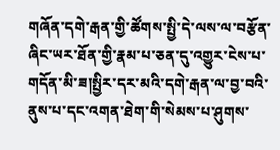གཞོན་དགེ་རྒན་གྱི་ཚོགས་སྤྱི་དེ་ལས་ལ་བརྩོན་ཞིང་ཡར་ཐོན་གྱི་རྣམ་པ་ཅན་དུ་འགྱུར་ངེས་པ་གདོན་མི་ཟ།སྤྱིར་དར་མའི་དགེ་རྒན་ལ་བྱ་བའི་ནུས་པ་དང་འགན་ཐེག་གི་སེམས་པ་ཤུགས་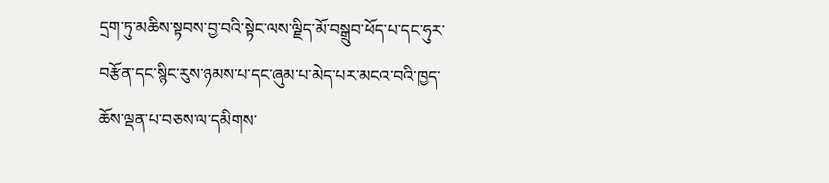དྲག་ཏུ་མཆིས་སྟབས་བྱ་བའི་སྟེང་ལས་ལྗིད་མོ་བསྒྲུབ་ཕོད་པ་དང་ཧུར་བརྩོན་དང་སྙིང་རུས་ཉམས་པ་དང་ཞུམ་པ་མེད་པར་མངའ་བའི་ཁྱད་ཆོས་ལྡན་པ་བཅས་ལ་དམིགས་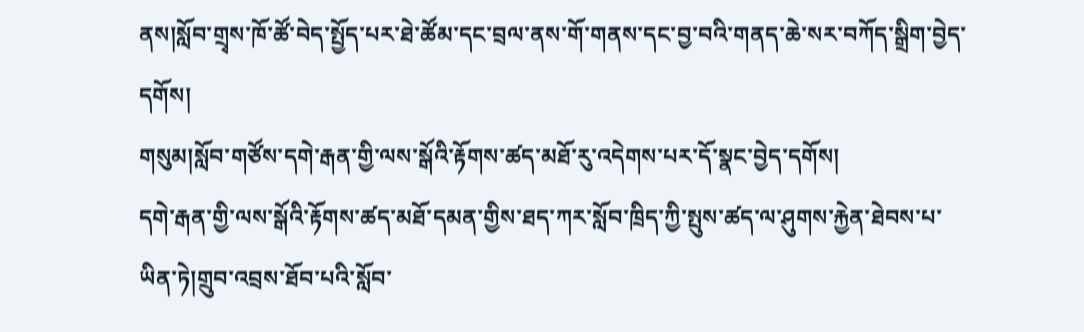ནས།སློབ་གྲྭས་ཁོ་ཚོ་བེད་སྤྱོད་པར་ཐེ་ཚོམ་དང་བྲལ་ནས་གོ་གནས་དང་བྱ་བའི་གནད་ཆེ་སར་བཀོད་སྒྲིག་བྱེད་དགོས།
གསུམ།སློབ་གཙོས་དགེ་རྒན་གྱི་ལས་སྒོའི་རྟོགས་ཚད་མཐོ་རུ་འདེགས་པར་དོ་སྣང་བྱེད་དགོས།
དགེ་རྒན་གྱི་ལས་སྒོའི་རྟོགས་ཚད་མཐོ་དམན་གྱིས་ཐད་ཀར་སློབ་ཁྲིད་ཀྱི་སྤུས་ཚད་ལ་ཤུགས་རྐྱེན་ཐེབས་པ་ཡིན་ཏེ།གྲུབ་འབྲས་ཐོབ་པའི་སློབ་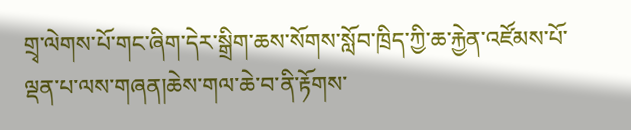གྲྭ་ལེགས་པོ་གང་ཞིག་དེར་སྒྲིག་ཆས་སོགས་སློབ་ཁྲིད་ཀྱི་ཆ་རྐྱེན་འཛོམས་པོ་ལྡན་པ་ལས་གཞན།ཆེས་གལ་ཆེ་བ་ནི་རྟོགས་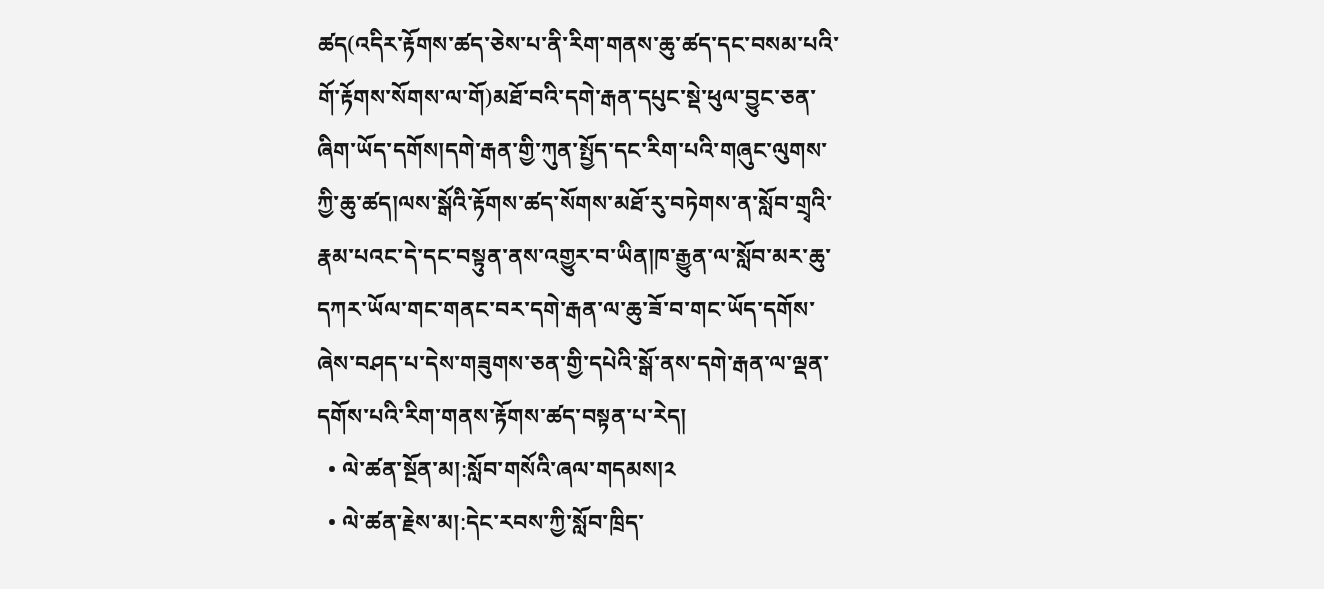ཚད(འདིར་རྟོགས་ཚད་ཅེས་པ་ནི་རིག་གནས་ཆུ་ཚད་དང་བསམ་པའི་གོ་རྟོགས་སོགས་ལ་གོ)མཐོ་བའི་དགེ་རྒན་དཔུང་སྡེ་ཕུལ་བྱུང་ཅན་ཞིག་ཡོད་དགོས།དགེ་རྒན་གྱི་ཀུན་སྤྱོད་དང་རིག་པའི་གཞུང་ལུགས་ཀྱི་ཆུ་ཚད།ལས་སྒོའི་རྟོགས་ཚད་སོགས་མཐོ་རུ་བཏེགས་ན་སློབ་གྲྭའི་རྣམ་པའང་དེ་དང་བསྟུན་ནས་འགྱུར་བ་ཡིན།ཁ་རྒྱུན་ལ་སློབ་མར་ཆུ་དཀར་ཡོལ་གང་གནང་བར་དགེ་རྒན་ལ་ཆུ་ཟོ་བ་གང་ཡོད་དགོས་ཞེས་བཤད་པ་དེས་གཟུགས་ཅན་གྱི་དཔེའི་སྒོ་ནས་དགེ་རྒན་ལ་ལྡན་དགོས་པའི་རིག་གནས་རྟོགས་ཚད་བསྟན་པ་རེད།
  • ལེ་ཚན་སྔོན་མ།:སློབ་གསོའི་ཞལ་གདམས།༢
  • ལེ་ཚན་རྗེས་མ།:དེང་རབས་ཀྱི་སློབ་ཁྲིད་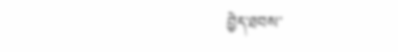བྱེད་ཐབས་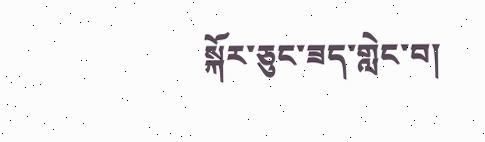སྐོར་ཅུང་ཟད་གླེང་བ།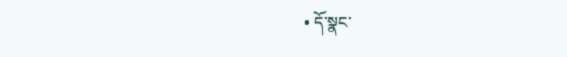• དོ་སྣང་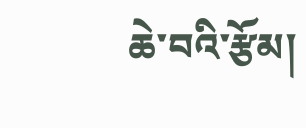ཆེ་བའི་རྩོམ།